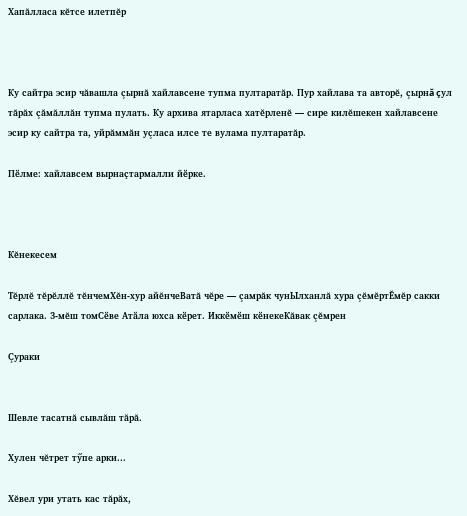Хапăлласа кĕтсе илетпĕр



Ку сайтра эсир чăвашла çырнă хайлавсене тупма пултаратăр. Пур хайлава та авторĕ, çырнă çул тăрăх çăмăллăн тупма пулать. Ку архива ятарласа хатĕрленĕ — сире килĕшекен хайлавсене эсир ку сайтра та, уйрăммăн уçласа илсе те вулама пултаратăр.

Пӗлме: хайлавсем вырнаҫтармалли йӗрке.



Кĕнекесем

Тĕрлĕ тĕрĕллĕ тĕнчемХĕн-хур айĕнчеВатă чĕре — çамрăк чунЫлханлă хура çĕмĕртĔмĕр сакки сарлака. 3-мĕш томСӗве Атӑла юхса кӗрет. Иккӗмӗш кӗнекеКăвак çĕмрен

Çураки


Шевле тасатнă сывлăш тăрă.

Хулен чĕтрет тӳпе арки...

Хĕвел ури утать кас тăрăх,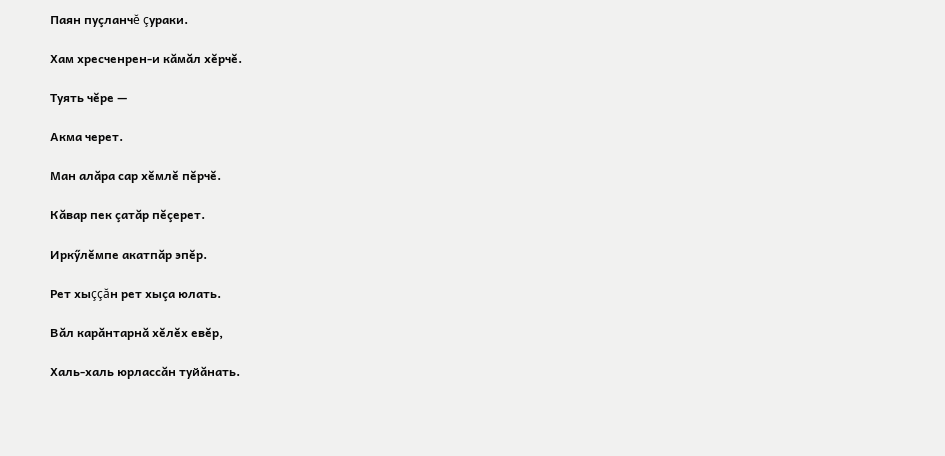Паян пуçланчĕ çураки.

Хам хресченрен-и кăмăл хĕрчĕ.

Туять чĕре —

Акма черет.

Ман алăра сар хĕмлĕ пĕрчĕ.

Кăвар пек çатăр пĕçерет.

Иркӳлĕмпе акатпăр эпĕр.

Рет хыççăн рет хыçа юлать.

Вăл карăнтарнă хĕлĕх евĕр,

Халь-халь юрлассăн туйăнать.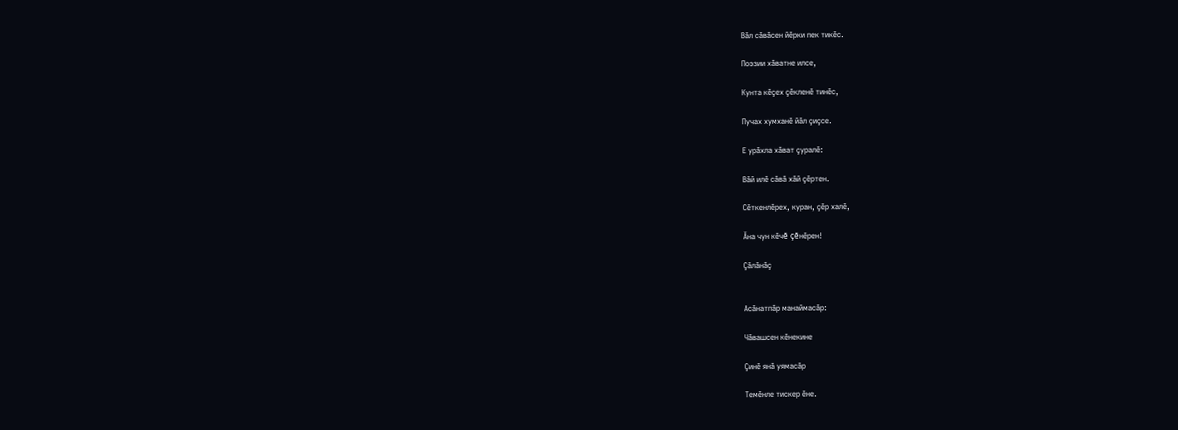Вăл сăвăсен йĕрки пек тикĕс.

Поэзии хăватне илсе,

Кунта кĕçех çĕкленĕ тинĕс,

Пучах хумханĕ йăл çиçсе.

Е урăхла хăват çуралĕ:

Вăй илĕ сăвă хăй çĕртен.

Сĕткенлĕрех, куран, çĕр халĕ,

Ăна чун кĕчĕ çĕнĕрен!

Çăлăнăç


Асăнатпăр манаймасăр:

Чăвашсен кĕнекине

Çинĕ янă уямасăр

Темĕнле тискер ĕне.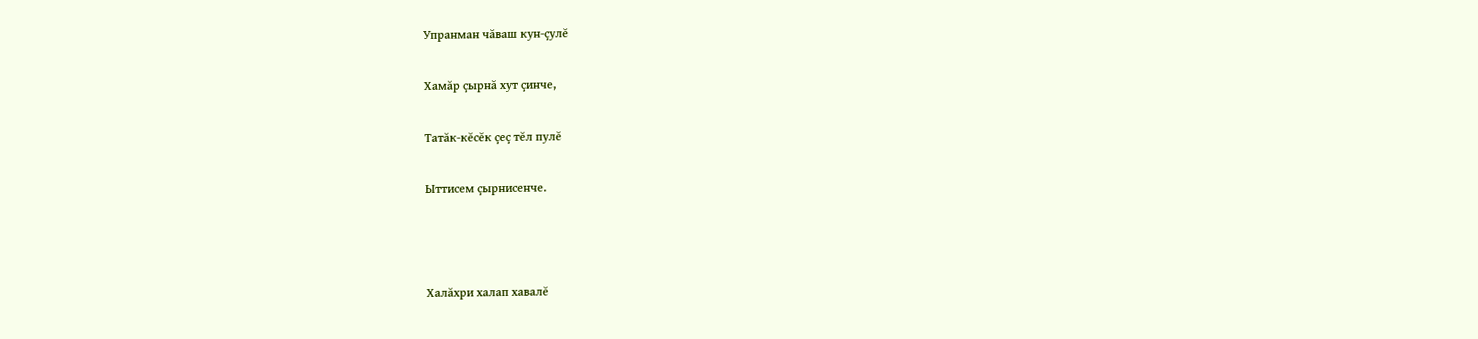Упранман чăваш кун-çулĕ

Хамăр çырнă хут çинче,

Татăк-кĕсĕк çеç тĕл пулĕ

Ыттисем çырнисенче.



Халăхри халап хавалĕ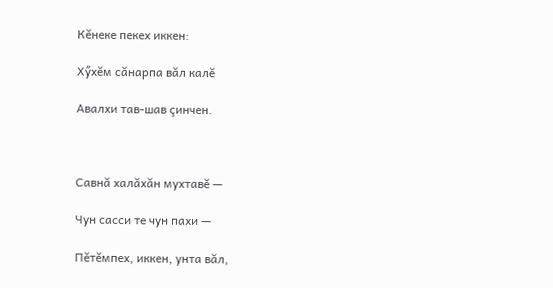Кĕнеке пекех иккен:

Хӳхĕм сăнарпа вăл калĕ

Авалхи тав-шав çинчен.



Савнă халăхăн мухтавĕ —

Чун сасси те чун пахи —

Пĕтĕмпех, иккен, унта вăл,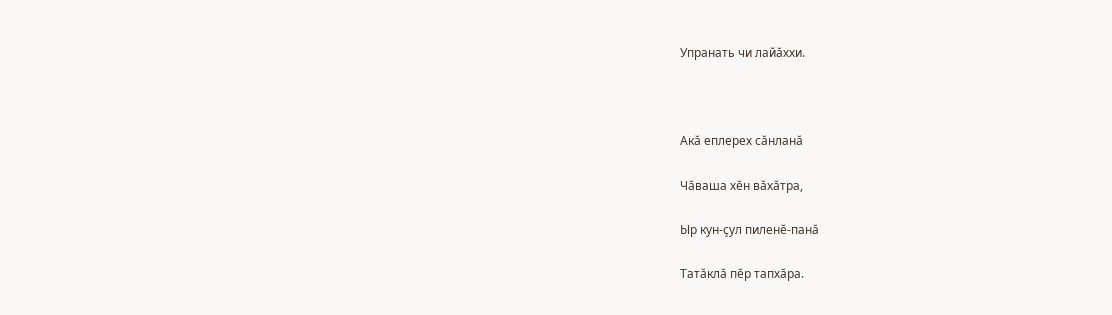Упранать чи лайăххи.



Акă еплерех сăнланă

Чăваша хĕн вăхăтра,

Ыр кун-çул пиленĕ-панă

Татăклă пĕр тапхăра.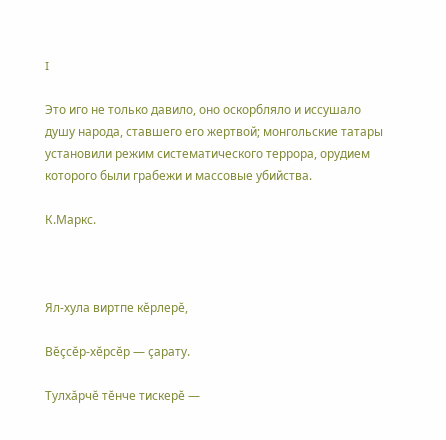I

Это иго не только давило, оно оскорбляло и иссушало душу народа, ставшего его жертвой; монгольские татары установили режим систематического террора, орудием которого были грабежи и массовые убийства.

К.Маркс.



Ял-хула виртпе кĕрлерĕ,

Вĕçсĕр-хĕрсĕр — çарату.

Тулхăрчĕ тĕнче тискерĕ —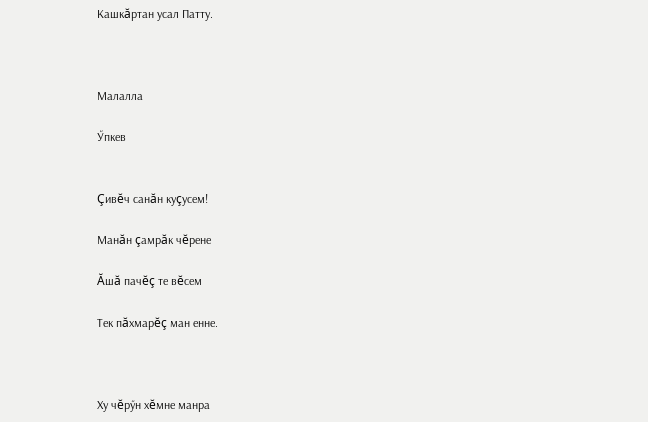Кашкăртан усал Патту.



Малалла

Ӳпкев


Çивĕч санăн куçусем!

Манăн çамрăк чĕрене

Ăшă пачĕç те вĕсем

Тек пăхмарĕç ман енне.



Ху чĕрӳн хĕмне манра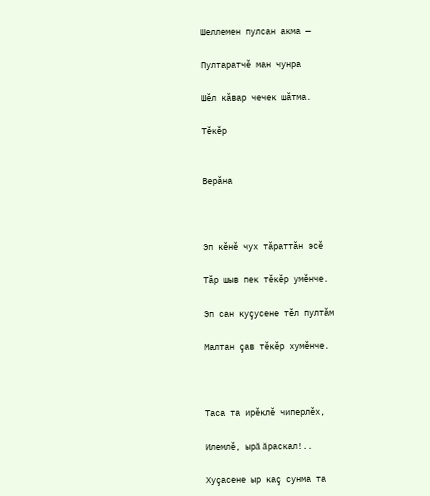Шеллемен пулсан акма —

Пултаратчĕ ман чунра

Шĕл кăвар чечек шăтма.

Тĕкĕр


Верăна



Эп кĕнĕ чух тăраттăн эсĕ

Тăр шыв пек тĕкĕр умĕнче.

Эп сан куçусене тĕл пултăм

Малтан çав тĕкĕр хумĕнче.



Таса та ирĕклĕ чиперлĕх,

Илемлĕ, ырă ăраскал!..

Хуçасене ыр каç сунма та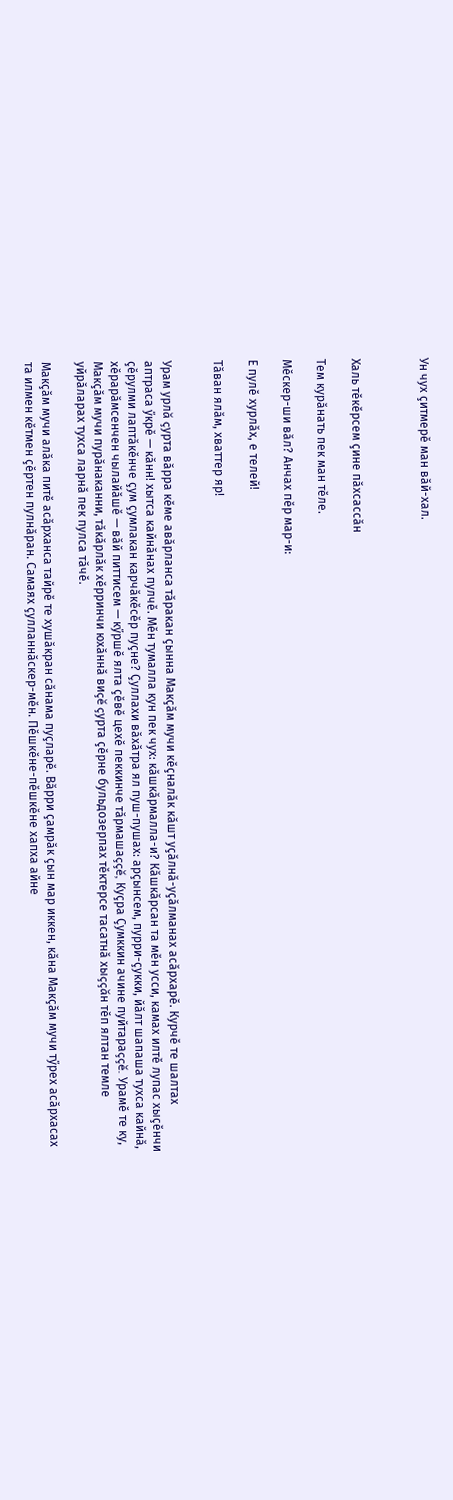Ун чух çитмерĕ ман вăй-хал.



Халь тĕкĕрсем çине пăхсассăн

Тем курăнать пек ман тĕле.

Мĕскер-ши вăл? Анчах пĕр мар-и:

Е пулĕ хурлăх, е телей!

Тăван ялăм, хваттер яр!


Урам урлă çурта вăрра кĕме авăрланса тăракан çынна Макçăм мучи кĕçналăк кăшт уçăлнă-уçăлманах асăрхарĕ. Курчĕ те шалтах аптраса ӳкрĕ — кăнн! хытса кайнăнах пулчĕ. Мĕн тумалла кун пек чух: кăшкăрмалла-и? Кăшкăрсан та мĕн усси, камах илтĕ лупас хыçĕнчи çĕрулми лаптăкĕнче çум çумлакан карчăкĕсĕр пуçне? Çуллахи вăхăтра ял пуш-пушах: арçынсем, пурри-çукки, йăлт шапаша тухса кайнă, хĕрарăмсенчен чылайăшĕ — вăй питтисем — кӳршĕ ялта çĕвĕ цехĕ пеккинче тăрмашаççĕ, Куçра Çумккин ачине пуйтараççĕ. Урамĕ те ку, Макçăм мучи пурăнаканни, тăкăрлăк хĕрринчи юхăннă виçĕ çурта çĕрне бульдозерпах тĕктерсе тасатнă хыççăн тĕп ялтан темле уйрăларах тухса ларнă пек пулса тăчĕ.

Макçăм мучи алăка питĕ асăрханса тайрĕ те хушăкран сăнама пуçларĕ. Вăрри çамрăк çын мар иккен, кăна Макçăм мучи тӳрех асăрхасах та илмен кĕтмен çĕртен пулнăран. Самаях çулланнăскер-мĕн. Пĕшкĕне-пĕшкĕне хапха айне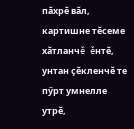пăхрĕ вăл, картишне тĕсеме хăтланчĕ ĕнтĕ, унтан çĕкленчĕ те пӳрт умнелле утрĕ,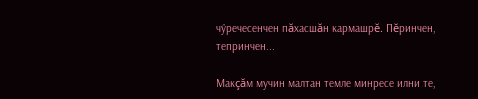чӳречесенчен пăхасшăн кармашрĕ. Пĕринчен, тепринчен...

Макçăм мучин малтан темле минресе илни те,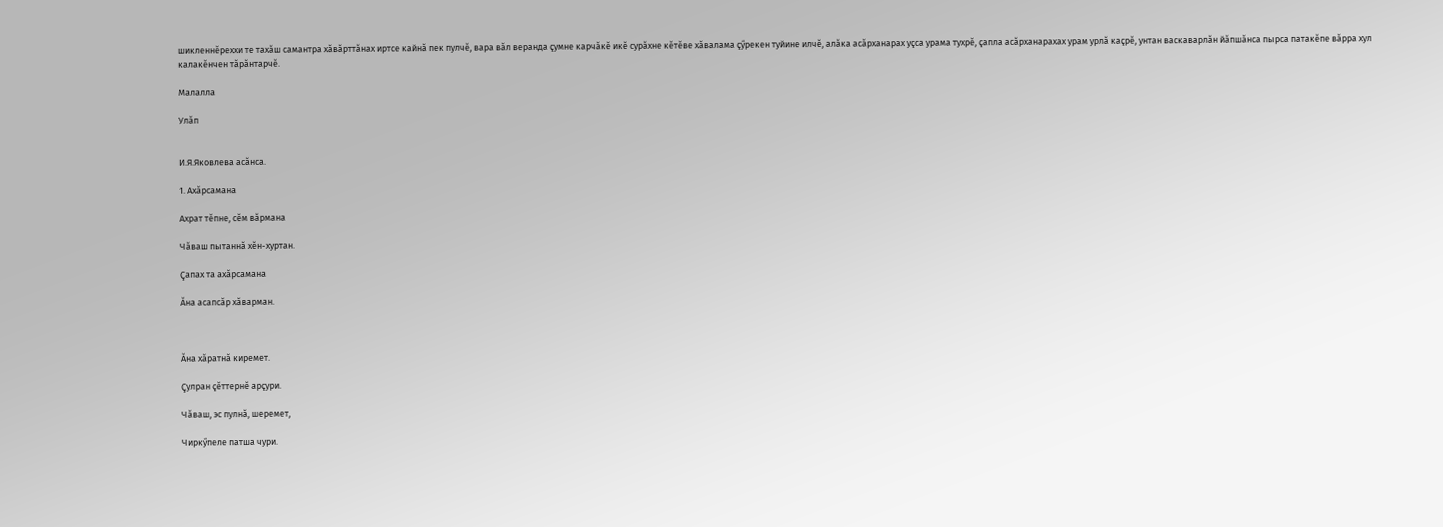шикленнĕреххи те тахăш самантра хăвăрттăнах иртсе кайнă пек пулчĕ, вара вăл веранда çумне карчăкĕ икĕ сурăхне кĕтĕве хăвалама çӳрекен туйине илчĕ, алăка асăрханарах уçса урама тухрĕ, çапла асăрханарахах урам урлă каçрĕ, унтан васкаварлăн йăпшăнса пырса патакĕпе вăрра хул калакĕнчен тăрăнтарчĕ.

Малалла

Улăп


И.Я.Яковлева асăнса.

1. Ахăрсамана

Ахрат тĕпне, сĕм вăрмана

Чăваш пытаннă хĕн-хуртан.

Çапах та ахăрсамана

Ăна асапсăр хăварман.



Ăна хăратнă киремет.

Çулран çĕттернĕ арçури.

Чăваш, эс пулнă, шеремет,

Чиркӳпеле патша чури.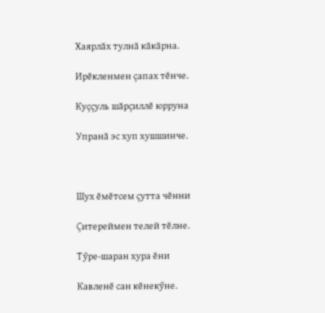Хаярлăх тулнă кăкăрна.

Ирĕкленмен çапах тĕнче.

Куççуль шăрçиллĕ юрруна

Упранă эс хуп хушшинче.



Шух ĕмĕтсем çутта чĕнни

Çитереймен телей тĕлне.

Тӳре-шаран хура ĕни

Кавленĕ сан кĕнекӳне.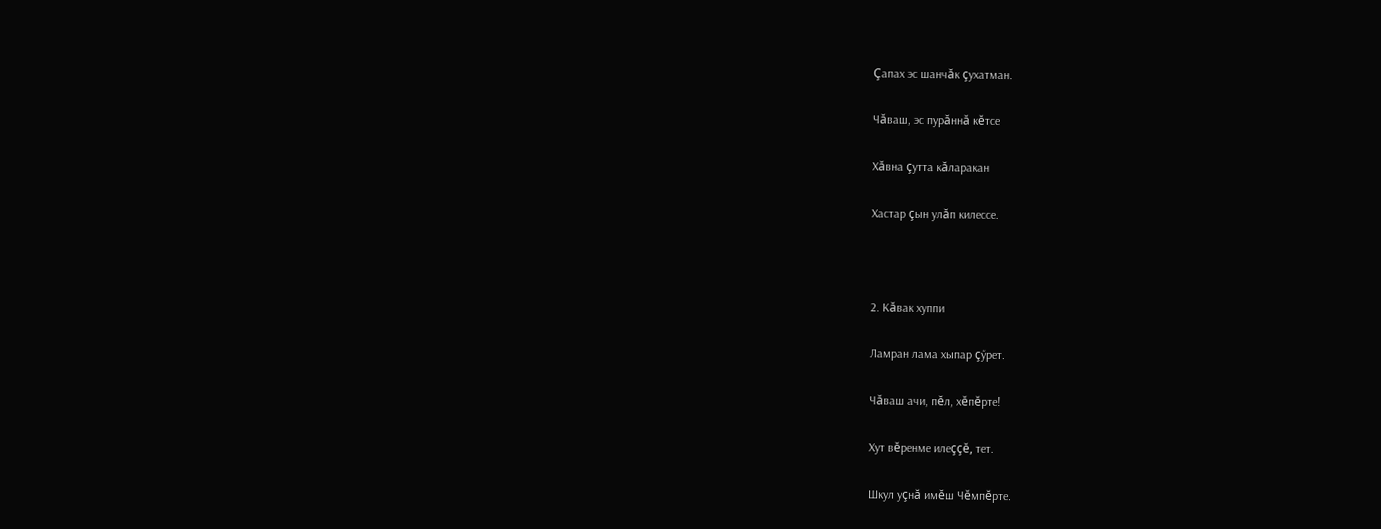Çапах эс шанчăк çухатман.

Чăваш, эс пурăннă кĕтсе

Хăвна çутта кăларакан

Хастар çын улăп килессе.



2. Кăвак хуппи

Ламран лама хыпар çӳрет.

Чăваш ачи, пĕл, хĕпĕрте!

Хут вĕренме илеççĕ, тет.

Шкул уçнă имĕш Чĕмпĕрте.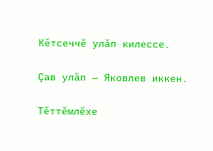Кĕтсеччĕ улăп килессе.

Çав улăп — Яковлев иккен.

Тĕттĕмлĕхе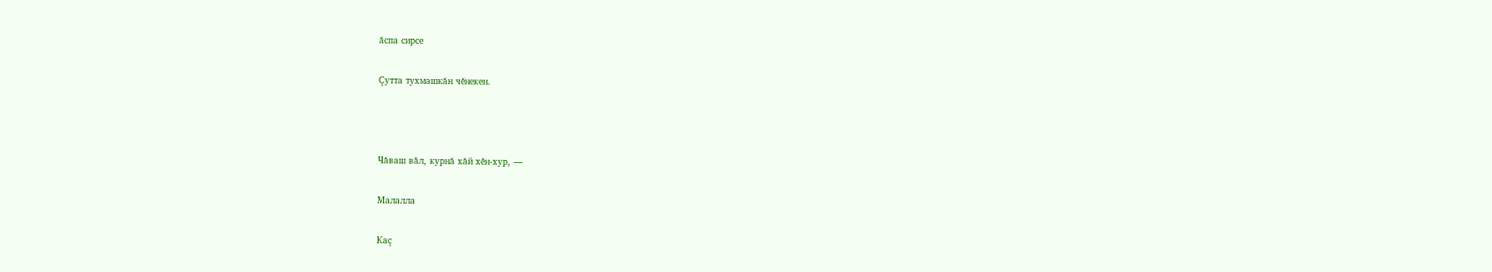ăспа сирсе

Çутта тухмашкăн чĕнекен.



Чăваш вăл, курнă хăй хĕн-хур, —

Малалла

Каç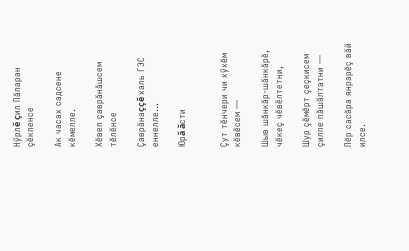Нӳрлĕ çил Пăларан çĕкленсе

Ак часах садсене кĕмелле.

Хĕвел çаврăнăшсем тĕлĕнсе

Çаврăнаççĕ халь ГЭС еннелле...

Юрă ăсти


Çут тĕнчери чи хӳхĕм кĕвĕсем —

Шыв шăнкăр-шăнкăрĕ, чĕкеç чĕвĕлтетни,

Шур çĕмĕрт çеçкисем çилпе пăшăлтатни —

Пĕр сасăра янрарĕç вăй илсе.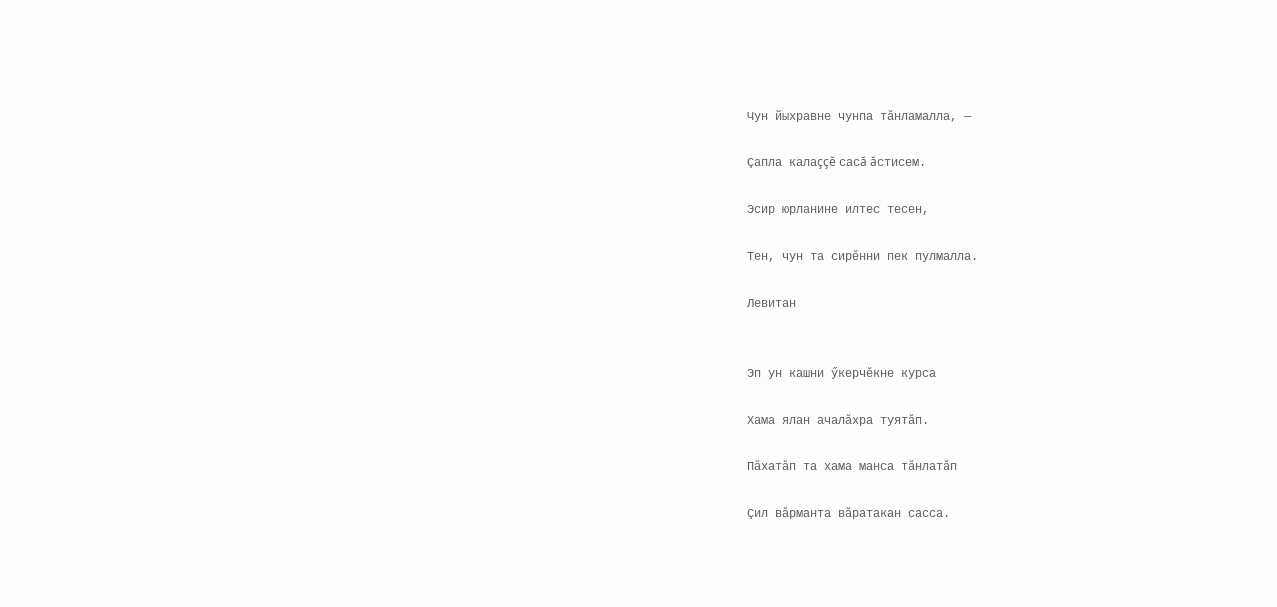Чун йыхравне чунпа тăнламалла, —

Çапла калаççĕ сасă ăстисем.

Эсир юрланине илтес тесен,

Тен, чун та сирĕнни пек пулмалла.

Левитан


Эп ун кашни ӳкерчĕкне курса

Хама ялан ачалăхра туятăп.

Пăхатăп та хама манса тăнлатăп

Çил вăрманта вăратакан сасса.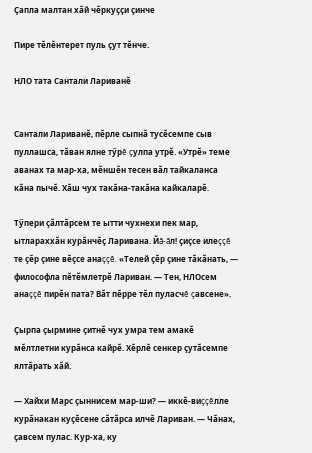Çапла малтан хăй чĕркуççи çинче

Пире тĕлĕнтерет пуль çут тĕнче.

НЛО тата Сантали Лариванĕ


Сантали Лариванĕ, пĕрле сыпнă тусĕсемпе сыв пуллашса, тăван ялне тӳрĕ çулпа утрĕ. «Утрĕ» теме аванах та мар-ха, мĕншĕн тесен вăл тайкаланса кăна пычĕ. Хăш чух такăна-такăна кайкаларĕ.

Тӳпери çăлтăрсем те ытти чухнехи пек мар, ытлараххăн курăнчĕç Ларивана. Йă-ăл! çиçсе илеççĕ те çĕр çине вĕçсе анаççĕ. «Телей çĕр çине тăкăнать, — философла пĕтĕмлетрĕ Лариван. — Тен, НЛОсем анаççĕ пирĕн пата? Вăт пĕрре тĕл пуласчĕ çавсене».

Çырпа çырмине çитнĕ чух умра тем амакĕ мĕлтлетни курăнса кайрĕ. Хĕрлĕ сенкер çутăсемпе ялтăрать хăй.

— Хайхи Марс çыннисем мар-ши? — иккĕ-виççĕлле курăнакан куçĕсене сăтăрса илчĕ Лариван. — Чăнах, çавсем пулас. Кур-ха, ку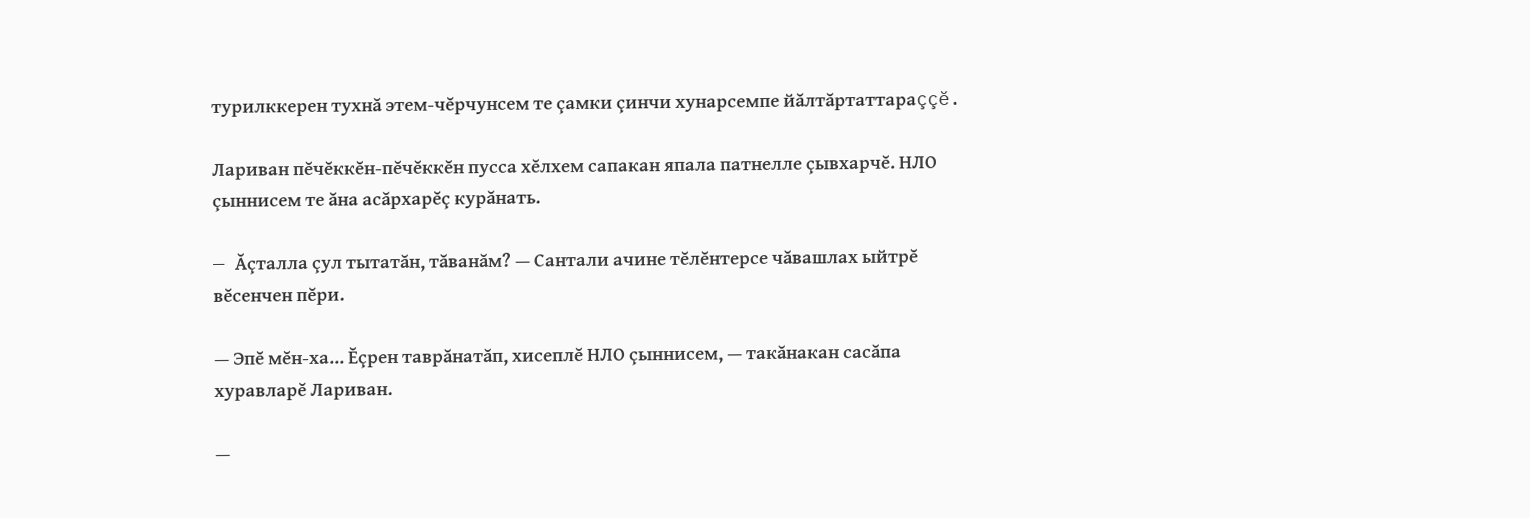турилккерен тухнă этем-чĕрчунсем те çамки çинчи хунарсемпе йăлтăртаттараççĕ.

Лариван пĕчĕккĕн-пĕчĕккĕн пусса хĕлхем сапакан япала патнелле çывхарчĕ. НЛО çыннисем те ăна асăрхарĕç курăнать.

— Ăçталла çул тытатăн, тăванăм? — Сантали ачине тĕлĕнтерсе чăвашлах ыйтрĕ вĕсенчен пĕри.

— Эпĕ мĕн-ха... Ĕçрен таврăнатăп, хисеплĕ НЛО çыннисем, — такăнакан сасăпа хуравларĕ Лариван.

—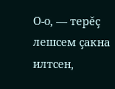О-о, — терĕç лешсем çакна илтсен,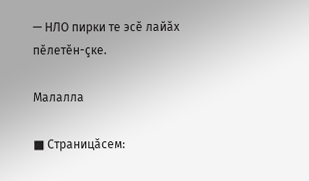— НЛО пирки те эсĕ лайăх пĕлетĕн-çке.

Малалла

■ Страницăсем: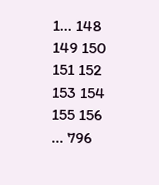1... 148 149 150 151 152 153 154 155 156 ... 796